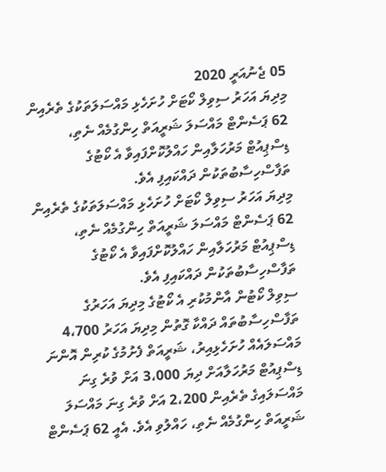05 ޖެނުއަރީ 2020
މިދިޔަ އަހަރު ސިވިލް ކޯޓަށް ހުށަހެޅި މައްސަލަތަކުގެ ތެރެއިން 62 ޕަސެންޓް މައްސަލަ ޝަރީއަތް ހިންގުމެއް ނެތި، ޑިސްޕިއުޓް މަރުހަލާއިން ހައްލުކޮށްފައިވާ އެ ކޯޓުގެ ތަފާސްހިސާބުތަކުން ދައްކައިފި އެވެ.
މިދިޔަ އަހަރު ސިވިލް ކޯޓަށް ހުށަހެޅި މައްސަލަތަކުގެ ތެރެއިން 62 ޕަސެންޓް މައްސަލަ ޝަރީއަތް ހިންގުމެއް ނެތި، ޑިސްޕިއުޓް މަރުހަލާއިން ހައްލުކޮށްފައިވާ އެ ކޯޓުގެ ތަފާސްހިސާބުތަކުން ދައްކައިފި އެވެ.
ސިވިލް ކޯޓުން އާންމުކުރި އެ ކޯޓުގެ މިދިޔަ އަހަރުގެ ތަފާސްހިސާބުތައް ދައްކާ ގޮތުން މިދިޔަ އަހަރު 4،700 މައްސަލައެއް ހުށަހެޅިއިރު، ޝަރީއަތް ފެށުމުގެ ކުރިން އޮންނަ ޑިސްޕިއުޓް މަރުހަލާއަށް ދިޔަ 3،000 އަށް ވުރެ ގިނަ މައްސަލައިގެ ތެރެއިން 2،200 އަށް ވުރެ ގިނަ މައްސަލަ ޝަރީއަތް ހިންގުމެއް ނެތި، ހައްލުވި އެވެ. އެއީ 62 ޕަސެންޓް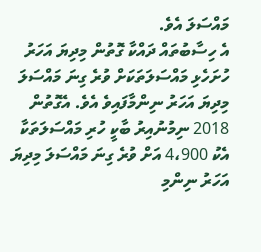މައްސަލަ އެވެ.
އެ ހިސާބުތައް ދައްކާ ގޮތުން މިދިޔަ އަހަރު ހުށަހެޅި މައްސަލަތަކަށް ވުރެ ގިނަ މައްސަލަ މިދިޔަ އަހަރު ނިންމާފައިވެ އެވެ. އެގޮތުން 2018 ނިމުނުއިރު ބާކީ ހުރި މައްސަލަތަކާ އެކު 4،900 އަށް ވުރެ ގިނަ މައްސަލަ މިދިޔަ އަހަރު ނިންމި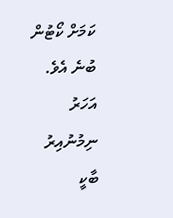ކަމަށް ކޯޓުން ބުނެ އެވެ.
އަހަރު ނިމުނުއިރު ބާކީ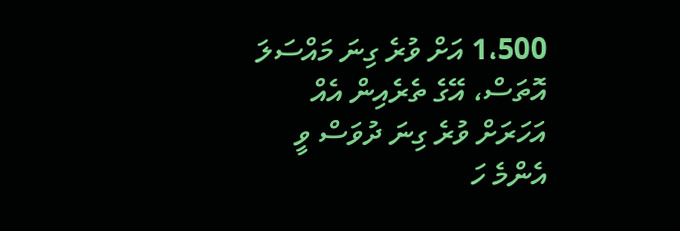1،500 އަށް ވުރެ ގިނަ މައްސަލަ އޮތަސް، އޭގެ ތެރެއިން އެއް އަހަރަށް ވުރެ ގިނަ ދުވަސް ވީ އެންމެ ހަ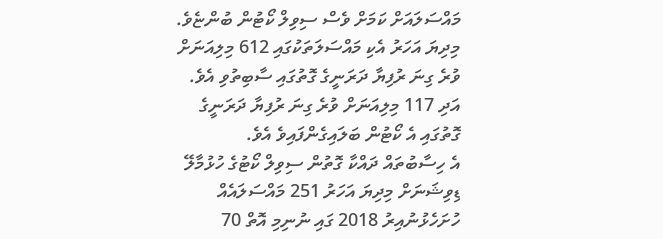މައްސަލައަށް ކަމަށް ވެސް ސިވިލް ކޯޓުން ބުންޏެވެ.
މިދިޔަ އަހަރު އެކި މައްސަލަތަކުގައި 612 މިލިއަނަށް ވުރެ ގިނަ ރުފިޔާ ދަރަނީގެ ގޮތުގައި ސާބިތުވި އެވެ. އަދި 117 މިލިއަނަށް ވުރެ ގިނަ ރުފިޔާ ދަރަނީގެ ގޮތުގައި އެ ކޯޓުން ބަލައިގެންފައިވެ އެވެ.
އެ ހިސާބުތައް ދައްކާ ގޮތުން ސިވިލް ކޯޓުގެ ހުޅުމާލޭ ޑިވިޝަނަށް މިދިޔަ އަހަރު 251 މައްސަލައެއް ހުށަހެޅުނުއިރު 2018 ގައި ނުނިމި އޮތް 70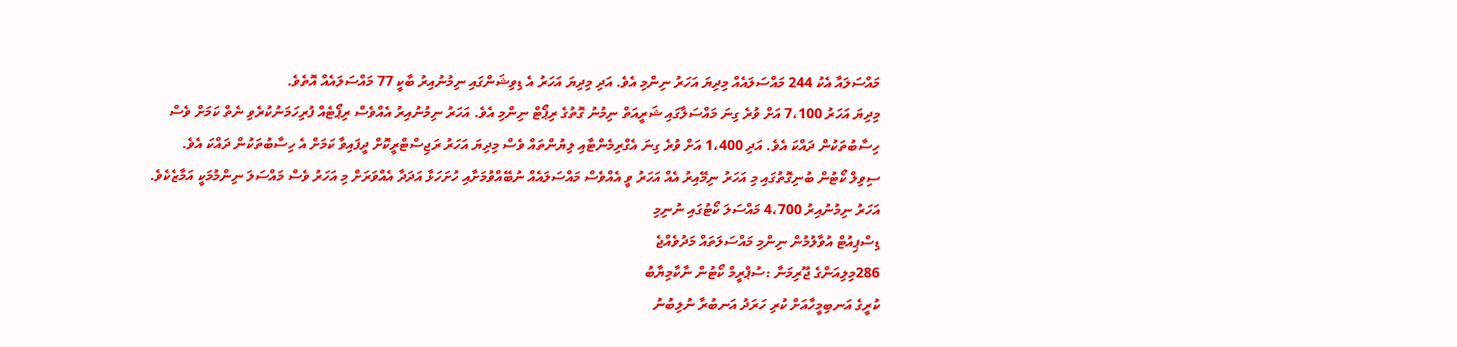މައްސަލައާ އެކު 244 މައްސަލައެއް މިދިޔަ އަހަރު ނިންމި އެވެ. އަދި މިދިޔަ އަހަރު އެ ޑިވިޝަންގައި ނިމުނުއިރު ބާކީ 77 މައްސަލައެއް އޮތެވެ.
މިދިޔަ އަހަރު 7،100 އަށް ވުރެ ގިނަ މައްސަލާގައި ޝަރީއަތް ނިމުނު ގޮތުގެ ރިޕޯޓް ނިންމި އެވެ. އަހަރު ނިމުނުއިރު އެއްވެސް ރިޕޯޓެއް ފުރިހަމަނުކުރެވި ނެތް ކަމަށް ވެސް ހިސާބުތަކުން ދައްކަ އެވެ. އަދި 1،400 އަށް ވުރެ ގިނަ އެގްރިމެންޓާއި ލިޔުންތައް ވެސް މިދިޔަ އަހަރު ރަޖިސްޓްރީކޮށް ދީފައިވާ ކަމަށް އެ ހިސާބުތަކުން ދައްކަ އެވެ.
ސިވިލް ކޯޓުން ބުނިގޮތުގައި މި އަހަރު ނިމޭއިރު އެއް އަހަރު ވީ އެއްވެސް މައްސަލައެއް ނުބޭއްވުމަށާއި ހުށަހަޅާ އަދަދާ އެއްވަރަށް މި އަހަރު ވެސް މައްސަލަ ނިންމުމަކީ އަމާޒެކެވެ.
އަހަރު ނިމުނުއިރު 4،700 މައްސަލަ ކޯޓުގައި ނުނިމި
ޑިސްޕިއުޓް އުވާލުމުން ނިންމި މައްސަލަތައް މަދުވެއްޖެ
286މިލިއަންގެ ޖޫރިމަނާ :ސުޕްރީމް ކޯޓުން ނާކާމިޔާބު
ކުރީގެ އަނބިމީހާއަށް ކުރި ހަރަދު އަނބުރާ ނުލިބުނު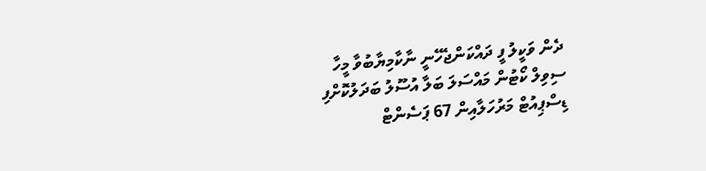ދެން ވަކީލު ފީ ދައްކަންޖެހޭނީ ނާކާމިޔާބުވާ މީހާ
ސިވިލް ކޯޓުން މައްސަލަ ބަލާ އުސޫލު ބަދަލުކޮށްފި
ޑިސްޕިއުޓް މަރުހަލާއިން 67 ޕަސެންޓް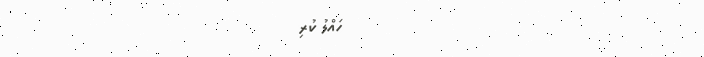ހައްލު ކުރި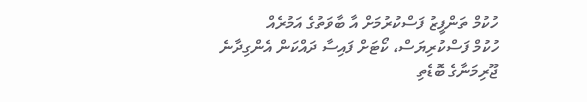ހުކުމް ތަންފީޒު ފަސްކުރުމަށް އާ ބާވަތުގެ އަމުރެއް
ހުކުމް ފަސްކުރިޔަސް، ކޯޓަށް ފައިސާ ދައްކަން އެންގިދާނެ
ޖޫރިމަނާގެ ބޮޑެތި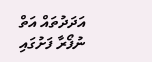އަދަދުތައް އަތް ނުފޯރާ ފަށުގައި